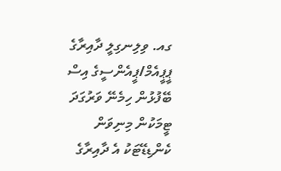ގއ. ވިލިނގިލީ ދާއިރާގެ ޕީޕީއެމް/ޕީއެންސީގެ އިސް ބޭފުޅުން ހިމެނޭ ވަރުގަދަ ޓީމަކުން މިނިވަން ކެންޑިޑޭޓަކު އެ ދާއިރާގެ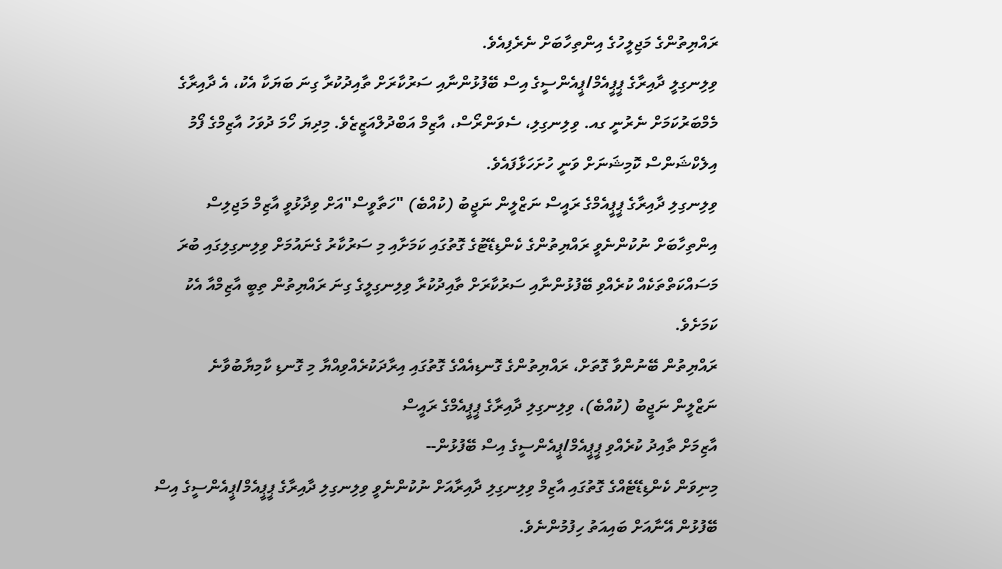ރައްޔިތުންގެ މަޖިލީހުގެ އިންތިހާބަށް ނެރެފިއެވެ.
ވިލިނގިލީ ދާއިރާގެ ޕީޕީއެމް/ޕީއެންސީގެ އިސް ބޭފުޅުންނާއި ސަރުކާރަށް ތާއިދުކުރާ ގިނަ ބަޔަކާ އެކު، އެ ދާއިރާގެ މެމްބަރުކަމަށް ނެރުނީ ގއ. ވިލިނގިލި، ސެވަންރޯސް، އާޒިމް އަބްދުލްއަޒީޒެވެ. މިދިޔަ ހޯމަ ދުވަހު އާޒިމްގެ ފޯމު އިލެކްޝަންސް ކޮމިޝަނަށް ވަނީ ހުށަހަޅާފައެވެ.
ވިލިނގިލި ދާއިރާގެ ޕީޕީއެމްގެ ރައީސް ނަޒްލީން ނަޖީބު (ކުއްބެ) "ހަތާވީސް"އަށް ވިދާޅުވީ އާޒިމް މަޖިލިސް އިންތިހާބަށް ނުކުންނެވީ ރައްޔިތުންގެ ކެންޑިޑޭޓުގެ ގޮތުގައި ކަމަށާއި މި ސަރުކާރު ގެނައުމަށް ވިލިނގިލިގައި ބުރަ މަސައްކަތްތަކެއް ކުރެއްވި ބޭފުޅުންނާއި ސަރުކާރަށް ތާއިދުކުރާ ވިލިނގިލީގެ ގިނަ ރައްޔިތުން ތިބީ އާޒިމްއާ އެކު ކަމަށެވެ.
ރައްޔިތުން ބޭނުންވާ ގޮތަށް، ރައްޔިތުންގެ ގޮނޑިއެއްގެ ގޮތުގައި އިރާދަކުރެއްވިއްޔާ މި ގޮނޑި ކާމިޔާބުވާނެ
ނަޒްލީން ނަޖީބު (ކުއްބެ)، ވިލިނގިލި ދާއިރާގެ ޕީޕީއެމްގެ ރައީސް
އާޒިމަށް ތާއިދު ކުރެއްވި ޕީޕީއެމް/ޕީއެންސީގެ އިސް ބޭފުޅުން--
މިނިވަން ކެންޑިޑޭޓެއްގެ ގޮތުގައި އާޒިމް ވިލިނގިލި ދާއިރާއަށް ނުކުންނެވީ ވިލިނގިލި ދާއިރާގެ ޕީޕީއެމް/ޕީއެންސީގެ އިސް ބޭފުޅުން އޭނާއަށް ބައިއަތު ހިފުމުންނެވެ.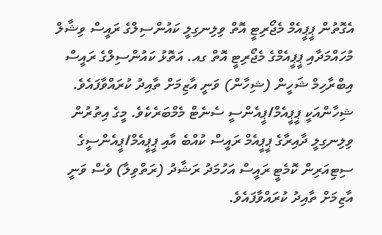އެގޮތުން ޕީޕީއެމް މެޖޯރިޓީ އޮތް ވިލިނގިލީ ކައުންސިލްގެ ރައީސް ވިޝާލް މުހައްމަދާއި ޕީޕީއެމްގެ މެޖޯރިޓީ އޮތް ގއ. އަތޮޅު ކައުންސިލްގެ ރައީސް އިބްރާހިމް ޝަހީން (ޝިހާން) ވަނީ އާޒިމަށް ތާއިދު ކުރައްވާފައެވެ. ޝިހާންއަކީ ޕީޕީއެމް/ޕީއެންސީ ސެނެޓް މެމްބަރެކެވެ. މީގެ އިތުރުން ވިލިނގިލީ ދާއިރާގެ ޕީޕީއެމް ރައީސް ކުއްބެ އާއި ޕީޕީއެމް/ޕީއެންސީގެ ސިޓިއަރިން ކޮމެޓީ ރައީސް އަހުމަދު ރަޝާދު (ރަތްވިލާ) ވެސް ވަނީ އާޒިމަށް ތާއިދު ކުރައްވާފައެވެ.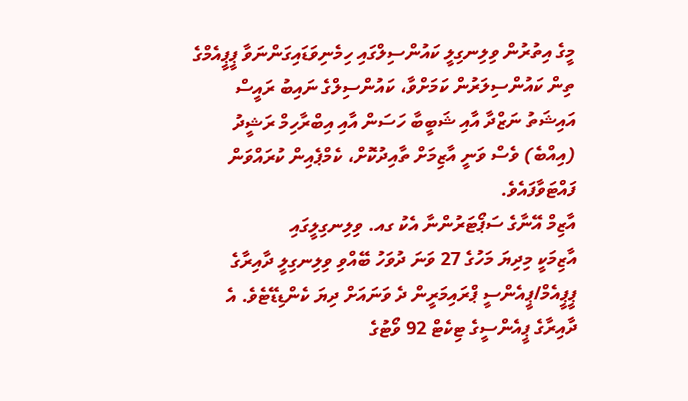މީގެ އިތުރުން ވިލިނގިލީ ކައުންސިލްގައި ހިމެނިވަޑައިގަންނަވާ ޕީޕީއެމްގެ ތިން ކައުންސިލަރުން ކަމަށްވާ، ކައުންސިލްގެ ނައިބު ރައީސް އައިޝަތު ނަޒްދާ އާއި ޝަބީބާ ހަސަން އާއި އިބްރާހިމް ރަޝީދު (އިއްބެ) ވެސް ވަނީ އާޒިމަށް ތާއިދުކޮށް، ކެމްޕެއިން ކުރައްވަން ފައްޓަވާފައެވެ.
އާޒިމް އޭނާގެ ސަޕޯޓަރުންނާ އެކު ގއ. ވިލިނގިލީގައި
އާޒިމަކީ މިދިޔަ މަހުގެ 27 ވަނަ ދުވަހު ބޭއްވި ވިލިނގިލީ ދާއިރާގެ ޕީޕީއެމް/ޕީއެންސީ ޕްރައިމަރީން ދެ ވަނައަށް ދިޔަ ކެންޑިޑޭޓެވެ. އެ ދާއިރާގެ ޕީއެންސީގެ ޓިކެޓް 92 ވޯޓުގެ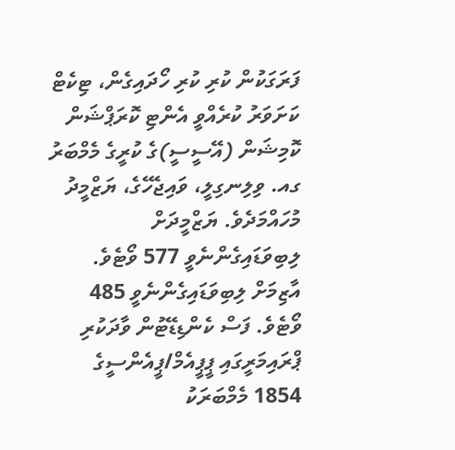ފަރަގަކުން ކުރި ކުރި ހޯދައިގެން، ޓިކެޓް ކަށަވަރު ކުރެއްވީ އެންޓި ކޮރަޕްޝަން ކޮމިޝަން (އޭސީސީ)ގެ ކުރީގެ މެމްބަރު ގއ. ވިލިނގިލީ، ވައިޖެހޭގެ، ޔަޒްމީދު މުހައްމަދެވެ. ޔަޒްމީދަށް ލިބިވަޑައިގެންނެވީ 577 ވޯޓެވެ. އާޒިމަށް ލިބިވަޑައިގެންނެވީ 485 ވޯޓެވެ. ފަސް ކެންޑިޑޭޓުން ވާދަކުރި ޕްރައިމަރީގައި ޕީޕީއެމް/ޕީއެންސީގެ 1854 މެމްބަރަކު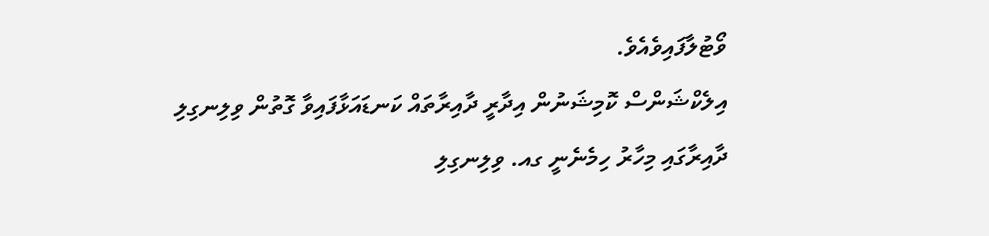ވޯޓުލާފައިވެއެވެ.
އިލެކްޝަންސް ކޮމިޝަނުން އިދާރީ ދާއިރާތައް ކަނޑައަޅާފައިވާ ގޮތުން ވިލިނގިލި ދާއިރާގައި މިހާރު ހިމެނެނީ ގއ. ވިލިނގިލި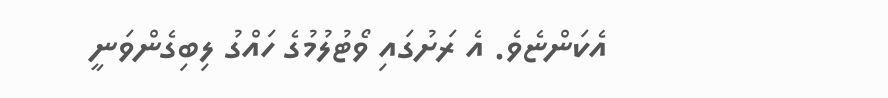އެކަންޏެވެ. އެ ރަށުގައި ވޯޓުލުމުގެ ހައްގު ލިބިގެންވަނީ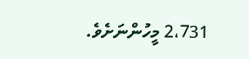2،731 މީހުންނަށެވެ.